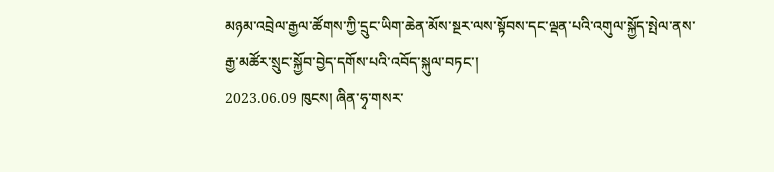མཉམ་འབྲེལ་རྒྱལ་ཚོགས་ཀྱི་དྲུང་ཡིག་ཆེན་མོས་སྔར་ལས་སྟོབས་དང་ལྡན་པའི་འགུལ་སྐྱོད་སྤེལ་ནས་རྒྱ་མཚོར་སྲུང་སྐྱོབ་བྱེད་དགོས་པའི་འབོད་སྐུལ་བཏང་།
2023.06.09 ཁུངས། ཞིན་ཧྭ་གསར་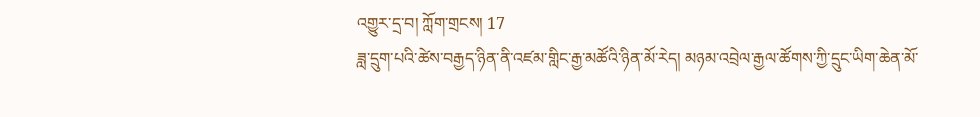འགྱུར་དྲ་བ། ཀློག་གྲངས། 17
ཟླ་དྲུག་པའི་ཚེས་བརྒྱད་ཉིན་ནི་འཛམ་གླིང་རྒྱ་མཚོའི་ཉིན་མོ་རེད། མཉམ་འབྲེལ་རྒྱལ་ཚོགས་ཀྱི་དྲུང་ཡིག་ཆེན་མོ་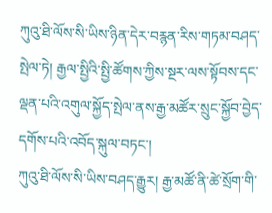ཀུའུ་ཐི་ལོས་སི་ཡིས་ཉིན་དེར་བརྙན་རིས་གཏམ་བཤད་སྤེལ་ཏེ། རྒྱལ་སྤྱིའི་སྤྱི་ཚོགས་ཀྱིས་སྔར་ལས་སྟོབས་དང་ལྡན་པའི་འགུལ་སྐྱོད་སྤེལ་ནས་རྒྱ་མཚོར་སྲུང་སྐྱོབ་བྱེད་དགོས་པའི་འབོད་སྐུལ་བཏང་།
ཀུའུ་ཐི་ལོས་སི་ཡིས་བཤད་རྒྱུར། རྒྱ་མཚོ་ནི་ཚེ་སྲོག་གི་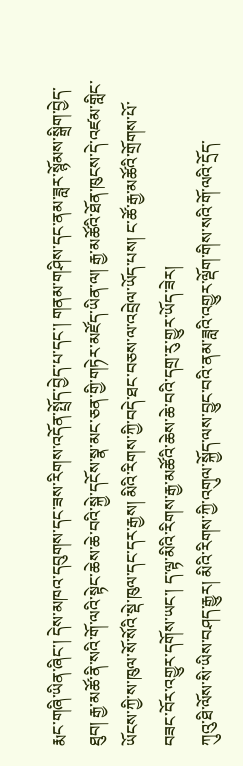རྨང་གཞི་ཡིན་ཞིང་། དེས་མཁའ་དབུགས་དང་ཟས་རིགས་འདོན་སྤྲོད་བྱེད་པ་དང་། གནམ་གཤིས་དང་ནམ་ཟླར་སྙོམས་སྒྲིག་བྱེད་ཐུབ། རྒྱ་མཚོ་ནི་སའི་གོ་ལའི་སྟེང་ཆེས་ཆེ་བའི་སྐྱེ་དངོས་སྣ་མང་ཅན་གྱི་གཏེར་མཛོད་ཡིན་ལ། རྒྱ་མཚོའི་ཐོན་ཁུངས་དེ་འཛམ་གླིང་ཡོངས་ཀྱི་ས་ཁུལ་སོ་སོའི་སྡེ་ཁུལ་དང་དར་རྒྱས། མིའི་རིགས་ཀྱི་བདེ་ཐང་བཅས་ལ་འབྲེལ་ཡོད་པས། ང་ཚོ་རྒྱ་མཚོའི་གྲོགས་པོ་བཟང་བོར་འགྱུར་དགོས་ཡང་། ད་ལྟ་མིའི་རིགས་རྒྱ་མཚོའི་ཆེས་ཆེ་བའི་དགྲ་རུ་གྱུར་ཡོད་ཟེར།
ཀུའུ་ཐི་ལོས་སི་ཡིས་བཤད་རྒྱུར། མིའི་རིགས་ཀྱི་འགུལ་སྐྱོད་ལས་བྱུང་བའི་ནམ་ཟླའི་འགྱུར་ལྡོག་གིས་སའི་གོ་ལའི་དྲོད་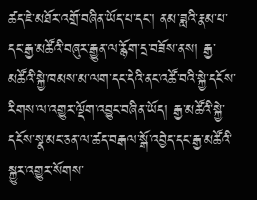ཚད་ཇེ་མཐོར་འགྲོ་བཞིན་ཡོད་པ་དང་། ནམ་ཟླའི་རྣམ་པ་དང་རྒྱ་མཚོའི་བཞུར་རྒྱུན་ལ་རྙོག་དྲ་བཟོས་ནས། རྒྱ་མཚོའི་སྐྱེ་ཁམས་མ་ལག་དང་དེའི་ནང་འཚོ་བའི་སྐྱེ་དངོས་རིགས་ལ་འགྱུར་ལྡོག་འབྱུང་བཞིན་ཡོད། རྒྱ་མཚོའི་སྐྱེ་དངོས་སྣ་མང་ཅན་ལ་ཚད་བརྒལ་སྒོ་འབྱེད་དང་རྒྱ་མཚོའི་སྐྱུར་འགྱུར་སོགས་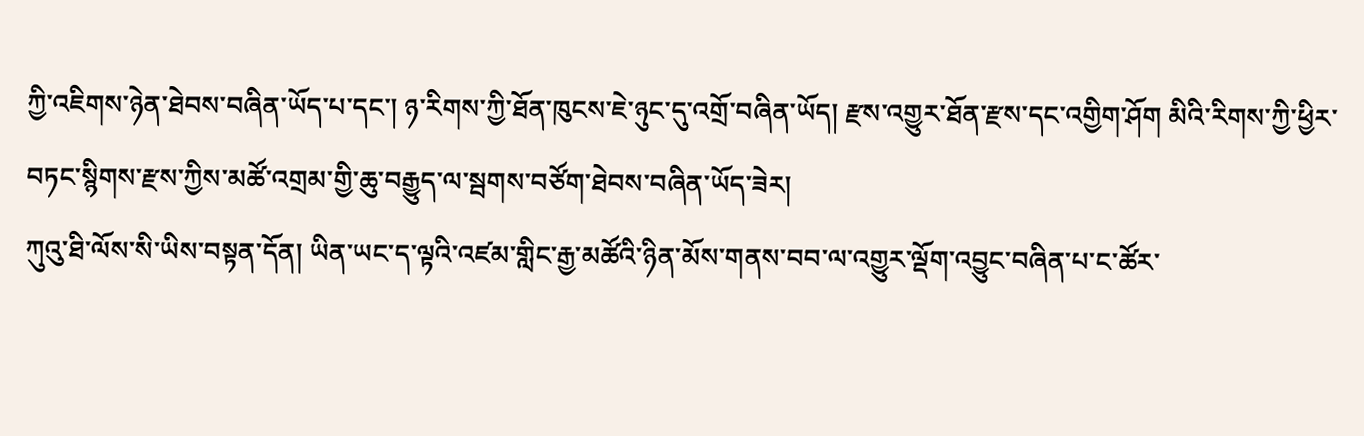ཀྱི་འཇིགས་ཉེན་ཐེབས་བཞིན་ཡོད་པ་དང་། ཉ་རིགས་ཀྱི་ཐོན་ཁུངས་ཇེ་ཉུང་དུ་འགྲོ་བཞིན་ཡོད། རྫས་འགྱུར་ཐོན་རྫས་དང་འགྱིག་ཤོག མིའི་རིགས་ཀྱི་ཕྱིར་བཏང་སྙིགས་རྫས་ཀྱིས་མཚོ་འགྲམ་གྱི་ཆུ་བརྒྱུད་ལ་སྦགས་བཙོག་ཐེབས་བཞིན་ཡོད་ཟེར།
ཀུའུ་ཐི་ལོས་སི་ཡིས་བསྟན་དོན། ཡིན་ཡང་ད་ལྟའི་འཛམ་གླིང་རྒྱ་མཚོའི་ཉིན་མོས་གནས་བབ་ལ་འགྱུར་ལྡོག་འབྱུང་བཞིན་པ་ང་ཚོར་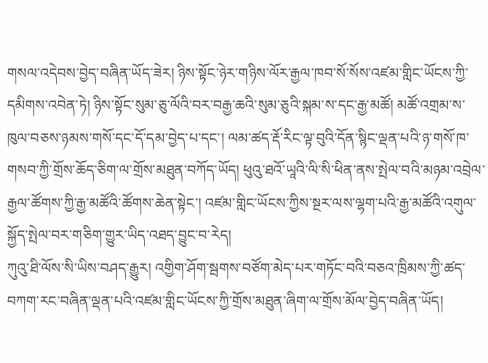གསལ་འདེབས་བྱེད་བཞིན་ཡོད་ཟེར། ཉིས་སྟོང་ཉེར་གཉིས་ལོར་རྒྱལ་ཁབ་སོ་སོས་འཛམ་གླིང་ཡོངས་ཀྱི་དམིགས་འབེན་ཏེ། ཉིས་སྟོང་སུམ་ཅུ་ལོའི་བར་བརྒྱ་ཆའི་སུམ་ཅུའི་སྐམ་ས་དང་རྒྱ་མཚོ། མཚོ་འགྲམ་ས་ཁུལ་བཅས་ཉམས་གསོ་དང་དོ་དམ་བྱེད་པ་དང་། ལམ་ཚད་རྡོ་རིང་ལྟ་བུའི་དོན་སྙིང་ལྡན་པའི་ཉ་གསོ་ཁ་གསབ་ཀྱི་གྲོས་ཆོད་ཅིག་ལ་གྲོས་མཐུན་བཀོད་ཡོད། ཕུའུ་ཐའོ་ཡཱའི་ལི་སི་ཕིན་ནས་སྤེལ་བའི་མཉམ་འབྲེལ་རྒྱལ་ཚོགས་ཀྱི་རྒྱ་མཚོའི་ཚོགས་ཆེན་སྟེང་། འཛམ་གླིང་ཡོངས་ཀྱིས་སྔར་ལས་ལྷག་པའི་རྒྱ་མཚོའི་འགུལ་སྐྱོད་སྤེལ་བར་གཅིག་གྱུར་ཡིད་འཐད་བྱུང་བ་རེད།
ཀུའུ་ཐི་ལོས་སི་ཡིས་བཤད་རྒྱུར། འགྱིག་ཤོག་སྦགས་བཙོག་མེད་པར་གཏོང་བའི་བཅའ་ཁྲིམས་ཀྱི་ཚད་བཀག་རང་བཞིན་ལྡན་པའི་འཛམ་གླིང་ཡོངས་ཀྱི་གྲོས་མཐུན་ཞིག་ལ་གྲོས་མོལ་བྱེད་བཞིན་ཡོད།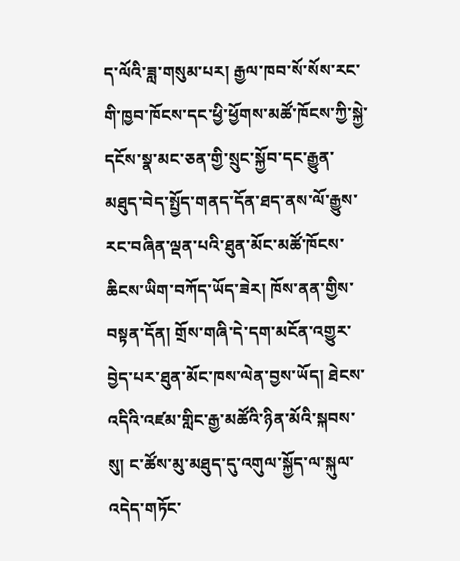ད་ལོའི་ཟླ་གསུམ་པར། རྒྱལ་ཁབ་སོ་སོས་རང་གི་ཁྱབ་ཁོངས་དང་ཕྱི་ཕྱོགས་མཚོ་ཁོངས་ཀྱི་སྐྱེ་དངོས་སྣ་མང་ཅན་གྱི་སྲུང་སྐྱོབ་དང་རྒྱུན་མཐུད་བེད་སྤྱོད་གནད་དོན་ཐད་ནས་ལོ་རྒྱུས་རང་བཞིན་ལྡན་པའི་ཐུན་མོང་མཚོ་ཁོངས་ཆིངས་ཡིག་བཀོད་ཡོད་ཟེར། ཁོས་ནན་གྱིས་བསྟན་དོན། གྲོས་གཞི་དེ་དག་མངོན་འགྱུར་བྱེད་པར་ཐུན་མོང་ཁས་ལེན་བྱས་ཡོད། ཐེངས་འདིའི་འཛམ་གླིང་རྒྱ་མཚོའི་ཉིན་མོའི་སྐབས་སུ། ང་ཚོས་མུ་མཐུད་དུ་འགུལ་སྐྱོད་ལ་སྐུལ་འདེད་གཏོང་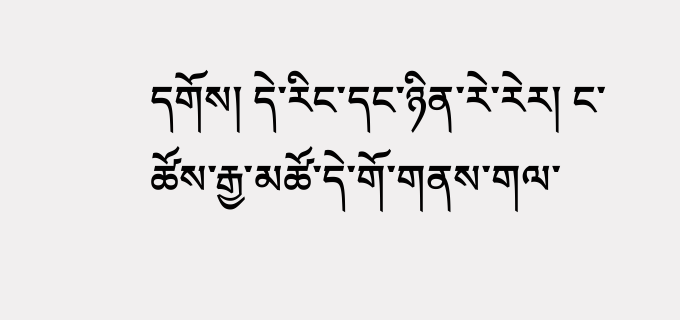དགོས། དེ་རིང་དང་ཉིན་རེ་རེར། ང་ཚོས་རྒྱ་མཚོ་དེ་གོ་གནས་གལ་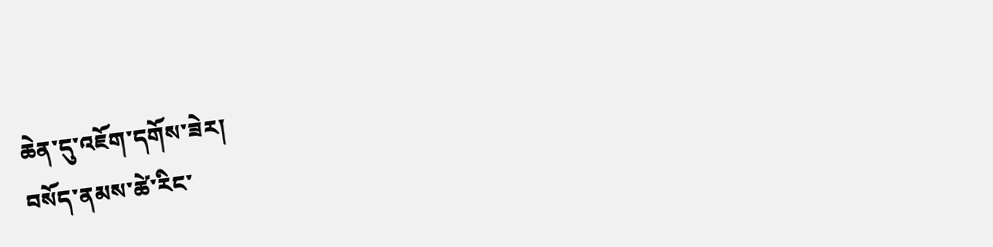ཆེན་དུ་འཇོག་དགོས་ཟེར།
བསོད་ནམས་ཚེ་རིང་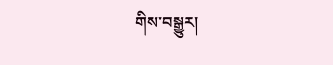གིས་བསྒྱུར།